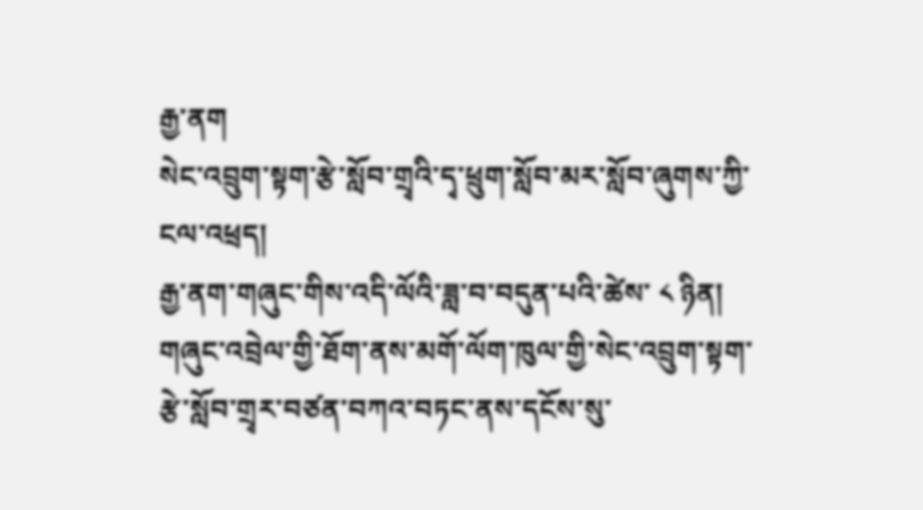རྒྱ་ནག
སེང་འབྲུག་སྟག་རྩེ་སློབ་གྲྭའི་དྭ་ཕྲུག་སློབ་མར་སློབ་ཞུགས་ཀྱི་ངལ་འཕྲད།
རྒྱ་ནག་གཞུང་གིས་འདི་ལོའི་ཟླ་བ་བདུན་པའི་ཚེས་ ༨ ཉིན། གཞུང་འབྲེལ་གྱི་ཐོག་ནས་མགོ་ལོག་ཁུལ་གྱི་སེང་འབྲུག་སྟག་རྩེ་སློབ་གྲྭར་བཙན་བཀའ་བཏང་ནས་དངོས་སུ་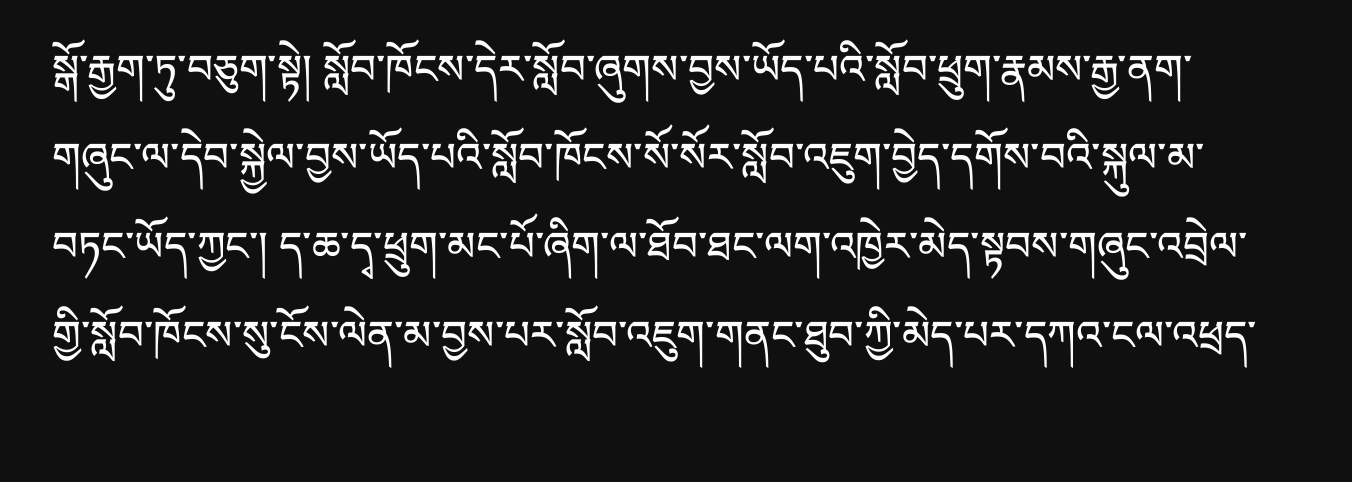སྒོ་རྒྱག་ཏུ་བཅུག་སྟེ། སློབ་ཁོངས་དེར་སློབ་ཞུགས་བྱས་ཡོད་པའི་སློབ་ཕྲུག་རྣམས་རྒྱ་ནག་གཞུང་ལ་དེབ་སྐྱེལ་བྱས་ཡོད་པའི་སློབ་ཁོངས་སོ་སོར་སློབ་འཇུག་བྱེད་དགོས་བའི་སྐུལ་མ་བཏང་ཡོད་ཀྱང་། ད་ཆ་དྭ་ཕྲུག་མང་པོ་ཞིག་ལ་ཐོབ་ཐང་ལག་འཁྱེར་མེད་སྟབས་གཞུང་འབྲེལ་གྱི་སློབ་ཁོངས་སུ་ངོས་ལེན་མ་བྱས་པར་སློབ་འཇུག་གནང་ཐུབ་ཀྱི་མེད་པར་དཀའ་ངལ་འཕྲད་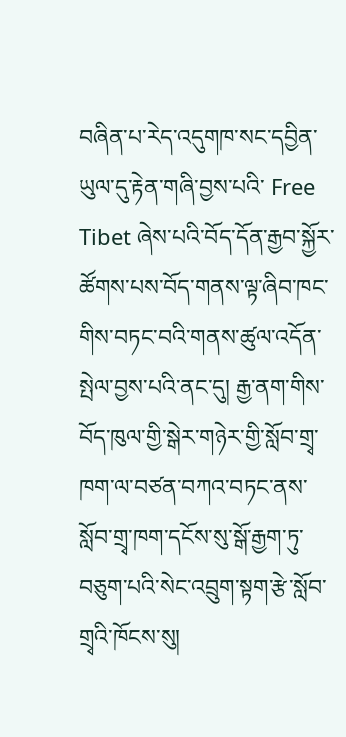བཞིན་པ་རེད་འདུགཁ་སང་དབྱིན་ཡུལ་དུ་རྟེན་གཞི་བྱས་པའི་ Free Tibet ཞེས་པའི་བོད་དོན་རྒྱབ་སྐྱོར་ཚོགས་པས་བོད་གནས་ལྟ་ཞིབ་ཁང་གིས་བཏང་བའི་གནས་ཚུལ་འདོན་སྤེལ་བྱས་པའི་ནང་དུ། རྒྱ་ནག་གིས་བོད་ཁུལ་གྱི་སྒེར་གཉེར་གྱི་སློབ་གྲྭ་ཁག་ལ་བཙན་བཀའ་བཏང་ནས་སློབ་གྲྭ་ཁག་དངོས་སུ་སྒོ་རྒྱག་ཏུ་བཅུག་པའི་སེང་འབྲུག་སྟག་རྩེ་སློབ་གྲྭའི་ཁོངས་སུ།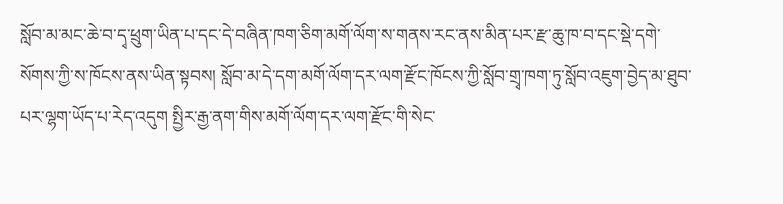སློབ་མ་མང་ཆེ་བ་དྭ་ཕྲུག་ཡིན་པ་དང་དེ་བཞིན་ཁག་ཅིག་མགོ་ལོག་ས་གནས་རང་ནས་མིན་པར་རྫ་ཆུ་ཁ་བ་དང་སྡེ་དགེ་སོགས་ཀྱི་ས་ཁོངས་ནས་ཡིན་སྟབས། སློབ་མ་དེ་དག་མགོ་ལོག་དར་ལག་རྫོང་ཁོངས་ཀྱི་སློབ་གྲྭ་ཁག་ཏུ་སློབ་འཇུག་བྱེད་མ་ཐུབ་པར་ལྷག་ཡོད་པ་རེད་འདུག སྤྱིར་རྒྱ་ནག་གིས་མགོ་ལོག་དར་ལག་རྫོང་གི་སེང་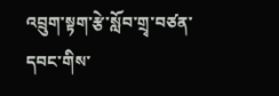འབྲུག་སྟག་རྩེ་སློབ་གྲྭ་བཙན་དབང་གིས་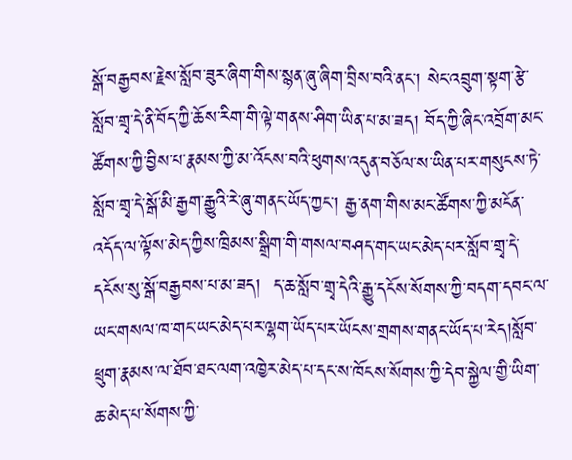སྒོ་བརྒྱབས་རྗེས་སློབ་ཟུར་ཞིག་གིས་སྙན་ཞུ་ཞིག་བྲིས་བའི་ནང་། སེང་འབྲུག་སྟག་རྩེ་སློབ་གྲྭ་དེ་ནི་བོད་ཀྱི་ཆོས་རིག་གི་ལྟེ་གནས་ཤིག་ཡིན་པ་མ་ཟད། བོད་ཀྱི་ཞིང་འབྲོག་མང་ཚོགས་ཀྱི་བྱིས་པ་རྣམས་ཀྱི་མ་འོངས་བའི་ཕུགས་འདུན་བཅོལ་ས་ཡིན་པར་གསུངས་ཏེ་སློབ་གྲྭ་དེ་སྒོ་མི་རྒྱག་རྒྱུའི་རེ་ཞུ་གནང་ཡོད་ཀྱང་། རྒྱ་ནག་གིས་མང་ཚོགས་ཀྱི་མངོན་འདོད་ལ་ལྟོས་མེད་ཀྱིས་ཁྲིམས་སྒྲིག་གི་གསལ་བཤད་གང་ཡང་མེད་པར་སློབ་གྲྭ་དེ་དངོས་སུ་སྒོ་བརྒྱབས་པ་མ་ཟད།  ད་ཆ་སློབ་གྲྭ་དེའི་རྒྱུ་དངོས་སོགས་ཀྱི་བདག་དབང་ལ་ཡང་གསལ་ཁ་གང་ཡང་མེད་པར་ལྷག་ཡོད་པར་ཡོངས་གྲགས་གནང་ཡོད་པ་རེད།སློབ་ཕྲུག་རྣམས་ལ་ཐོབ་ཐང་ལག་འཁྱེར་མེད་པ་དང་ས་ཁོངས་སོགས་ཀྱི་དེབ་སྐྱེལ་གྱི་ཡིག་ཆ་མེད་པ་སོགས་ཀྱི་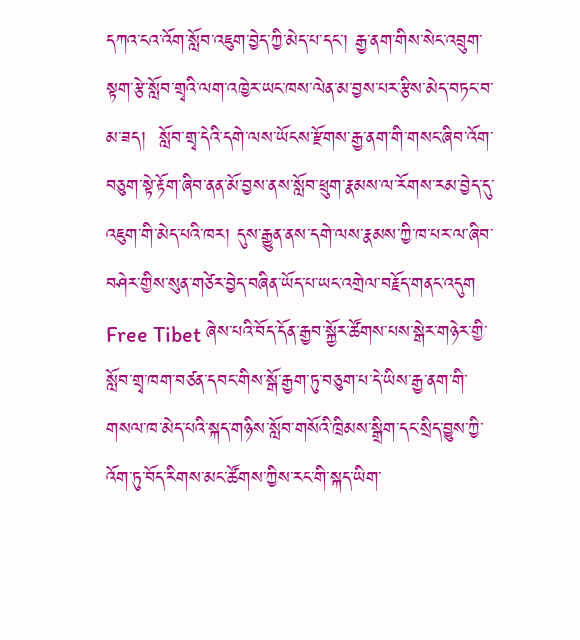དཀའ་ངའ་འོག་སློབ་འཇུག་བྱེད་ཀྱི་མེད་པ་དང་། རྒྱ་ནག་གིས་སེང་འབྲུག་སྟག་རྩེ་སློབ་གྲྭའི་ལག་འཁྱེར་ཡང་ཁས་ལེན་མ་བྱས་པར་རྩིས་མེད་བཏང་བ་མ་ཟད།  སློབ་གྲྭ་དེའི་དགེ་ལས་ཡོངས་རྫོགས་རྒྱ་ནག་གི་གསང་ཞིབ་འོག་བཅུག་སྟེ་རྟོག་ཞིབ་ནན་མོ་བྱས་ནས་སློབ་ཕྲུག་རྣམས་ལ་རོགས་རམ་བྱེད་དུ་འཇུག་གི་མེད་པའི་ཁར། དུས་རྒྱུན་ནས་དགེ་ལས་རྣམས་ཀྱི་ཁ་པར་ལ་ཞིབ་བཤེར་གྱིས་སུན་གཙེར་བྱེད་བཞིན་ཡོད་པ་ཡང་འགྲེལ་བརྗོད་གནང་འདུག Free Tibet ཞེས་པའི་བོད་དོན་རྒྱབ་སྐྱོར་ཚོགས་པས་སྒེར་གཉེར་གྱི་སློབ་གྲྭ་ཁག་བཙན་དབང་གིས་སྒོ་རྒྱག་ཏུ་བཅུག་པ་དེ་ཡིས་རྒྱ་ནག་གི་གསལ་ཁ་མེད་པའི་སྐད་གཉིས་སློབ་གསོའི་ཁྲིམས་སྒྲིག་དང་སྲིད་བྱུས་ཀྱི་འོག་ཏུ་བོད་རིགས་མང་ཚོགས་ཀྱིས་རང་གི་སྐད་ཡིག་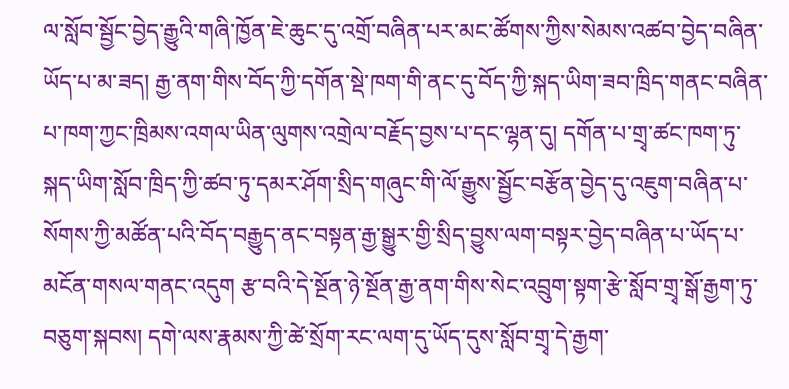ལ་སློབ་སྦྱོང་བྱེད་རྒྱུའི་གཞི་ཁྱོན་ཇེ་ཆུང་དུ་འགྲོ་བཞིན་པར་མང་ཚོགས་ཀྱིས་སེམས་འཚབ་བྱེད་བཞིན་ཡོད་པ་མ་ཟད། རྒྱ་ནག་གིས་བོད་ཀྱི་དགོན་སྡེ་ཁག་གི་ནང་དུ་བོད་ཀྱི་སྐད་ཡིག་ཟབ་ཁྲིད་གནང་བཞིན་པ་ཁག་ཀྱང་ཁྲིམས་འགལ་ཡིན་ལུགས་འགྲེལ་བརྗོད་བྱས་པ་དང་ལྷན་དུ། དགོན་པ་གྲྭ་ཚང་ཁག་ཏུ་སྐད་ཡིག་སློབ་ཁྲིད་ཀྱི་ཚབ་ཏུ་དམར་ཤོག་སྲིད་གཞུང་གི་ལོ་རྒྱུས་སྦྱོང་བརྩོན་བྱེད་དུ་འཇུག་བཞིན་པ་སོགས་ཀྱི་མཚོན་པའི་བོད་བརྒྱུད་ནང་བསྟན་རྒྱ་སྒྱུར་གྱི་སྲིད་བྱུས་ལག་བསྟར་བྱེད་བཞིན་པ་ཡོད་པ་མངོན་གསལ་གནང་འདུག རྩ་བའི་དེ་སྔོན་ཉེ་སྔོན་རྒྱ་ནག་གིས་སེང་འབྲུག་སྟག་རྩེ་སློབ་གྲྭ་སྒོ་རྒྱག་ཏུ་བཅུག་སྐབས། དགེ་ལས་རྣམས་ཀྱི་ཚེ་སྲོག་རང་ལག་དུ་ཡོད་དུས་སློབ་གྲྭ་དེ་རྒྱག་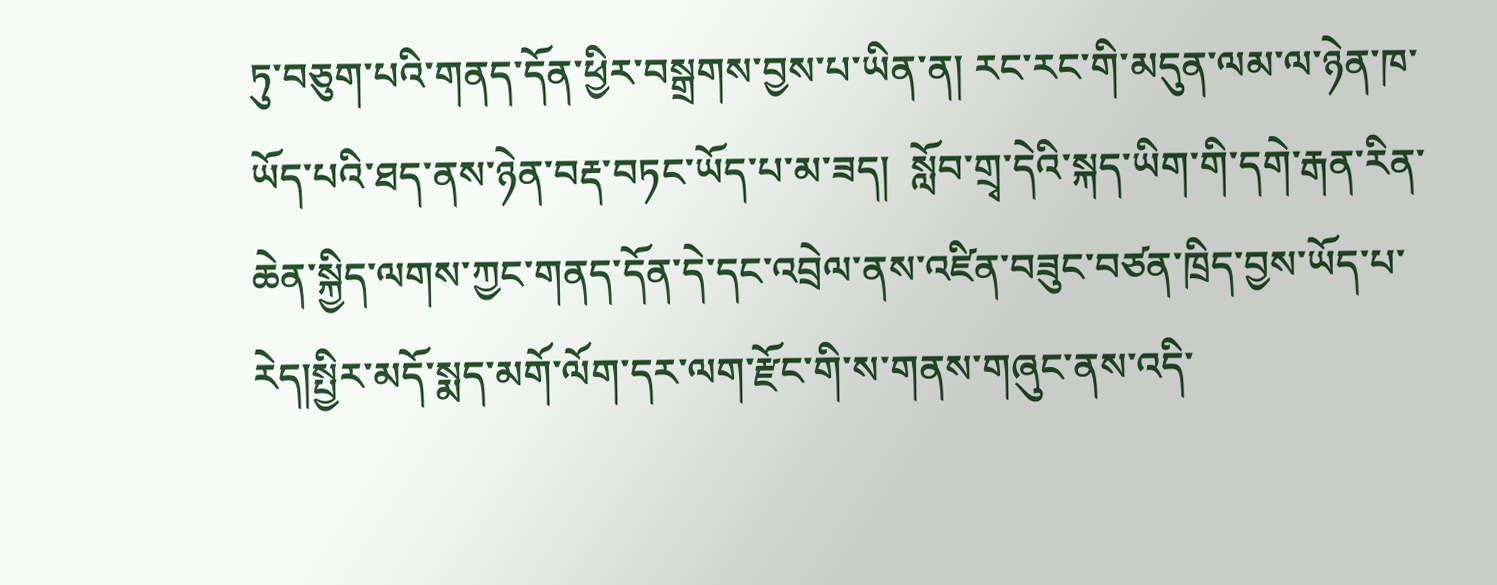ཏུ་བཅུག་པའི་གནད་དོན་ཕྱིར་བསྒྲགས་བྱས་པ་ཡིན་ན། རང་རང་གི་མདུན་ལམ་ལ་ཉེན་ཁ་ཡོད་པའི་ཐད་ནས་ཉེན་བརྡ་བཏང་ཡོད་པ་མ་ཟད།  སློབ་གྲྭ་དེའི་སྐད་ཡིག་གི་དགེ་རྒན་རིན་ཆེན་སྐྱིད་ལགས་ཀྱང་གནད་དོན་དེ་དང་འབྲེལ་ནས་འཛིན་བཟུང་བཙན་ཁྲིད་བྱས་ཡོད་པ་རེད།སྤྱིར་མདོ་སྨད་མགོ་ལོག་དར་ལག་རྫོང་གི་ས་གནས་གཞུང་ནས་འདི་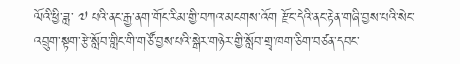ལོའི་ཕྱི་ཟླ་ ༧ པའི་ནང་རྒྱ་ནག་གོང་རིམ་གྱི་བཀའ་མངགས་འོག རྫོང་དེའི་ནང་རྟེན་གཞི་བྱས་པའི་སེང་འབྲུག་སྟག་རྩེ་སློབ་གླིང་གི་གཙོ་བྱས་པའི་སྒེར་གཉེར་གྱི་སློབ་གྲྭ་ཁག་ཅིག་བཙན་དབང་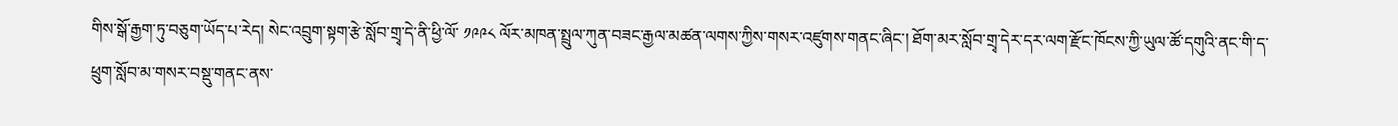གིས་སྒོ་རྒྱག་ཏུ་བཅུག་ཡོད་པ་རེད། སེང་འབྲུག་སྟག་རྩེ་སློབ་གྲྭ་དེ་ནི་ཕྱི་ལོ་ ༡༩༩༨ ལོར་མཁན་སྤྲུལ་ཀུན་བཟང་རྒྱལ་མཚན་ལགས་ཀྱིས་གསར་འཛུགས་གནང་ཞིང་། ཐོག་མར་སློབ་གྲྭ་དེར་དར་ལག་རྫོང་ཁོངས་ཀྱི་ཡུལ་ཚོ་དགུའི་ནང་གི་ད་ཕྲུག་སློབ་མ་གསར་བསྡུ་གནང་ནས་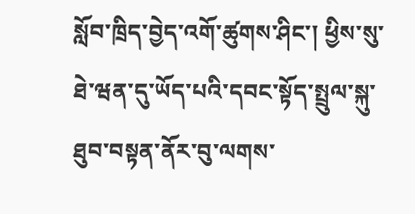སློབ་ཁྲིད་བྱེད་འགོ་ཚུགས་ཤིང་། ཕྱིས་སུ་ཐེ་ཝན་དུ་ཡོད་པའི་དབང་སྟོད་སྤྲུལ་སྐུ་ཐུབ་བསྟན་ནོར་བུ་ལགས་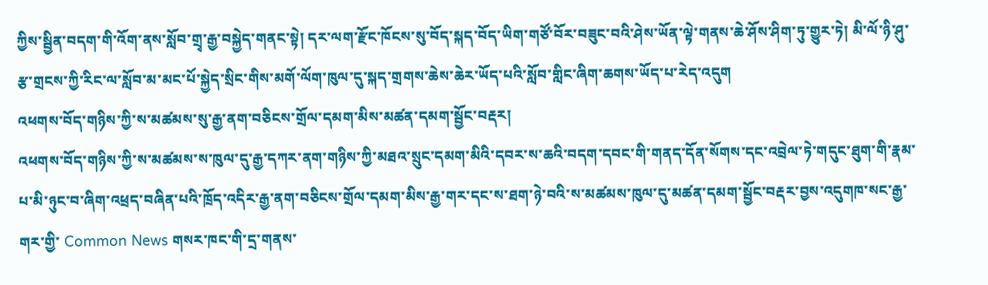ཀྱིས་སྦྱིན་བདག་གི་འོག་ནས་སློབ་གྲྭ་རྒྱ་བསྐྱེད་གནང་སྟེ། དར་ལག་རྫོང་ཁོངས་སུ་བོད་སྐད་བོད་ཡིག་གཙོ་བོར་བཟུང་བའི་ཤེས་ཡོན་ལྟེ་གནས་ཆེ་ཤོས་ཤིག་ཏུ་གྱུར་ཏེ། མི་ལོ་ཉི་ཤུ་རྩ་གྲངས་ཀྱི་རིང་ལ་སློབ་མ་མང་པོ་སྐྱེད་སྲིང་གིས་མགོ་ལོག་ཁུལ་དུ་སྐད་གྲགས་ཆེས་ཆེར་ཡོད་པའི་སློབ་གླིང་ཞིག་ཆགས་ཡོད་པ་རེད་འདུག
འཕགས་བོད་གཉིས་ཀྱི་ས་མཚམས་སུ་རྒྱ་ནག་བཅིངས་གྲོལ་དམག་མིས་མཚན་དམག་སྦྱོང་བརྡར།
འཕགས་བོད་གཉིས་ཀྱི་ས་མཚམས་ས་ཁུལ་དུ་རྒྱ་དཀར་ནག་གཉིས་ཀྱི་མཐའ་སྲུང་དམག་མིའི་དབར་ས་ཆའི་བདག་དབང་གི་གནད་དོན་སོགས་དང་འབྲེལ་ཏེ་གདུང་ཐུག་གི་རྣམ་པ་མི་ཉུང་བ་ཞིག་འཕྲད་བཞིན་པའི་ཁྲོད་འདིར་རྒྱ་ནག་བཅིངས་གྲོལ་དམག་མིས་རྒྱ་གར་དང་ས་ཐག་ཉེ་བའི་ས་མཚམས་ཁུལ་དུ་མཚན་དམག་སྦྱོང་བརྡར་བྱས་འདུགཁ་སང་རྒྱ་གར་གྱི་ Common News གསར་ཁང་གི་དྲ་གནས་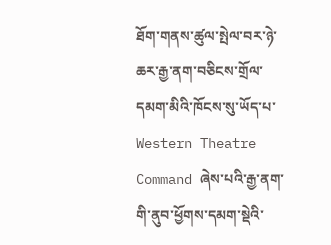ཐོག་གནས་ཚུལ་སྤེལ་བར་ཉེ་ཆར་རྒྱ་ནག་བཅིངས་གྲོལ་དམག་མིའི་ཁོངས་སུ་ཡོད་པ་ Western Theatre Command ཞེས་པའི་རྒྱ་ནག་གི་ནུབ་ཕྱོགས་དམག་སྡེའི་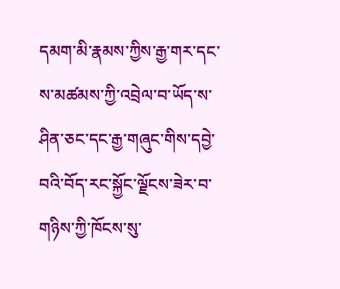དམག་མི་རྣམས་ཀྱིས་རྒྱ་གར་དང་ས་མཚམས་ཀྱི་འབྲེལ་བ་ཡོད་ས་ཤིན་ཅང་དང་རྒྱ་གཞུང་གིས་དབྱེ་བའི་བོད་རང་སྐྱོང་ལྗོངས་ཟེར་བ་གཉིས་ཀྱི་ཁོངས་སུ་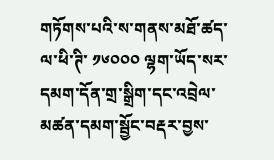གཏོགས་པའི་ས་གནས་མཐོ་ཚད་ལ་ཕི་ཊི་ ༡༦༠༠༠ ལྷག་ཡོད་སར་དམག་དོན་གྲ་སྒྲིག་དང་འབྲེལ་མཚན་དམག་སྦྱོང་བརྡར་བྱས་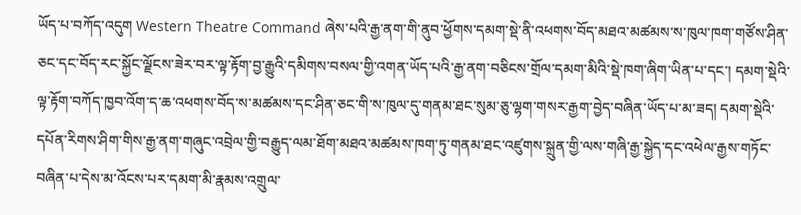ཡོད་པ་བཀོད་འདུག Western Theatre Command ཞེས་པའི་རྒྱ་ནག་གི་ནུབ་ཕྱོགས་དམག་སྡེ་ནི་འཕགས་བོད་མཐའ་མཚམས་ས་ཁུལ་ཁག་གཙོས་ཤིན་ཅང་དང་བོད་རང་སྐྱོང་ལྗོངས་ཟེར་བར་ལྟ་རྟོག་བྱ་རྒྱུའི་དམིགས་བསལ་གྱི་འགན་ཡོད་པའི་རྒྱ་ནག་བཅིངས་གྲོལ་དམག་མིའི་སྡེ་ཁག་ཞིག་ཡིན་པ་དང་། དམག་སྡེའི་ལྟ་རྟོག་བཀོད་ཁྱབ་འོག་ད་ཆ་འཕགས་བོད་ས་མཚམས་དང་ཤིན་ཅང་གི་ས་ཁུལ་དུ་གནམ་ཐང་སུམ་ཅུ་ལྷག་གསར་རྒྱག་བྱེད་བཞིན་ཡོད་པ་མ་ཟད། དམག་སྡེའི་དཔོན་རིགས་ཤིག་གིས་རྒྱ་ནག་གཞུང་འབྲེལ་གྱི་བརྒྱུད་ལམ་ཐོག་མཐའ་མཚམས་ཁག་ཏུ་གནམ་ཐང་འཛུགས་སྐྲུན་གྱི་ལས་གཞི་རྒྱ་སྐྱེད་དང་འཕེལ་རྒྱས་གཏོང་བཞིན་པ་དེས་མ་འོངས་པར་དམག་མི་རྣམས་འགྲུལ་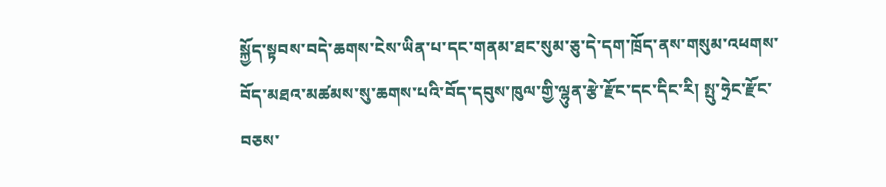སྐྱོད་སྟབས་བདེ་ཆགས་ངེས་ཡིན་པ་དང་གནམ་ཐང་སུམ་ཅུ་དེ་དག་ཁྲོད་ནས་གསུམ་འཕགས་བོད་མཐའ་མཚམས་སུ་ཆགས་པའི་བོད་དབུས་ཁུལ་གྱི་ལྷུན་རྩེ་རྫོང་དང་དིང་རི། སྤུ་ཧྲེང་རྫོང་བཅས་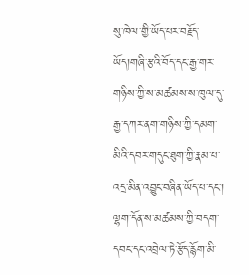སུ་ཁེལ་གྱི་ཡོད་པར་བརྗོད་ཡོད།གཞི་རྩའི་བོད་དང་རྒྱ་གར་གཉིས་ཀྱི་ས་མཚམས་ས་ཁུལ་དུ་རྒྱ་དཀར་ནག་གཉིས་ཀྱི་དམག་མིའི་དབར་གདུང་ཐུག་ཀྱི་རྣམ་པ་འདྲ་མིན་འབྱུང་བཞིན་ཡོད་པ་དང་། ལྷག་དོན་ས་མཚམས་ཀྱི་བདག་དབང་དང་འབྲེལ་ཏེ་རྩོད་རྙོག་མི་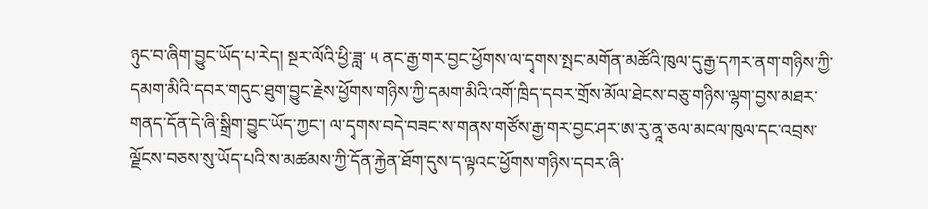ཉུང་བ་ཞིག་བྱུང་ཡོད་པ་རེད། སྔར་ལོའི་ཕྱི་ཟླ་ ༥ ནང་རྒྱ་གར་བྱང་ཕྱོགས་ལ་དྭགས་སྤང་མགོན་མཚོའི་ཁུལ་དུ་རྒྱ་དཀར་ནག་གཉིས་ཀྱི་དམག་མིའི་དབར་གདུང་ཐུག་བྱུང་རྗེས་ཕྱོགས་གཉིས་ཀྱི་དམག་མིའི་འགོ་ཁྲིད་དབར་གྲོས་མོལ་ཐེངས་བཅུ་གཉིས་ལྷག་བྱས་མཐར་གནད་དོན་དེ་ཞི་སྒྲིག་བྱུང་ཡོད་ཀྱང་། ལ་དྭགས་བདེ་བཟང་ས་གནས་གཙོས་རྒྱ་གར་བྱང་ཤར་ཨ་རུ་ནཱ་ཅལ་མངལ་ཁུལ་དང་འབྲས་ལྗོངས་བཅས་སུ་ཡོད་པའི་ས་མཚམས་ཀྱི་དོན་རྐྱེན་ཐོག་དུས་ད་ལྟའང་ཕྱོགས་གཉིས་དབར་ཞི་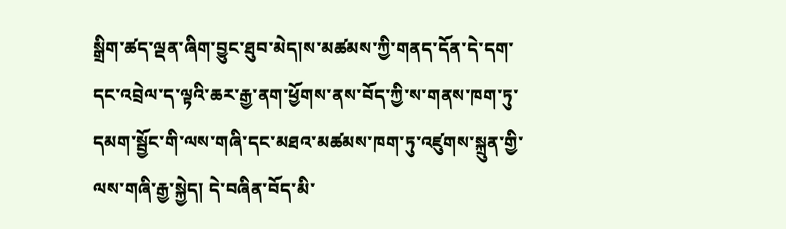སྒྲིག་ཚད་ལྡན་ཞིག་བྱུང་ཐུབ་མེད།ས་མཚམས་ཀྱི་གནད་དོན་དེ་དག་དང་འབྲེལ་ད་ལྟའི་ཆར་རྒྱ་ནག་ཕྱོགས་ནས་བོད་ཀྱི་ས་གནས་ཁག་ཏུ་དམག་སྦྱོང་གི་ལས་གཞི་དང་མཐའ་མཚམས་ཁག་ཏུ་འཛུགས་སྐྲུན་གྱི་ལས་གཞི་རྒྱ་སྐྱེད། དེ་བཞིན་བོད་མི་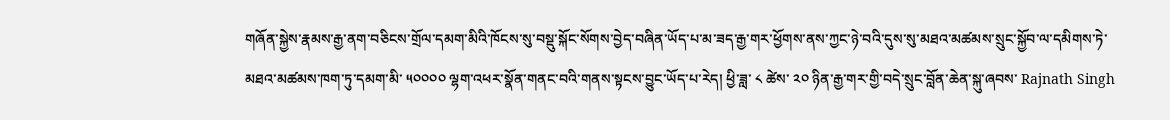གཞོན་སྐྱེས་རྣམས་རྒྱ་ནག་བཅིངས་གྲོལ་དམག་མིའི་ཁོངས་སུ་བསྡུ་སྐོང་སོགས་བྱེད་བཞིན་ཡོད་པ་མ་ཟད་རྒྱ་གར་ཕྱོགས་ནས་ཀྱང་ཉེ་བའི་དུས་སུ་མཐའ་མཚམས་སྲུང་སྐྱོབ་ལ་དམིགས་ཏེ་མཐའ་མཚམས་ཁག་ཏུ་དམག་མི་ ༥༠༠༠༠ ལྷག་འཕར་སྣོན་གནང་བའི་གནས་སྟངས་བྱུང་ཡོད་པ་རེད། ཕྱི་ཟླ་ ༨ ཚེས་ ༢༠ ཉིན་རྒྱ་གར་གྱི་བདེ་སྲུང་བློན་ཆེན་སྐུ་ཞབས་ Rajnath Singh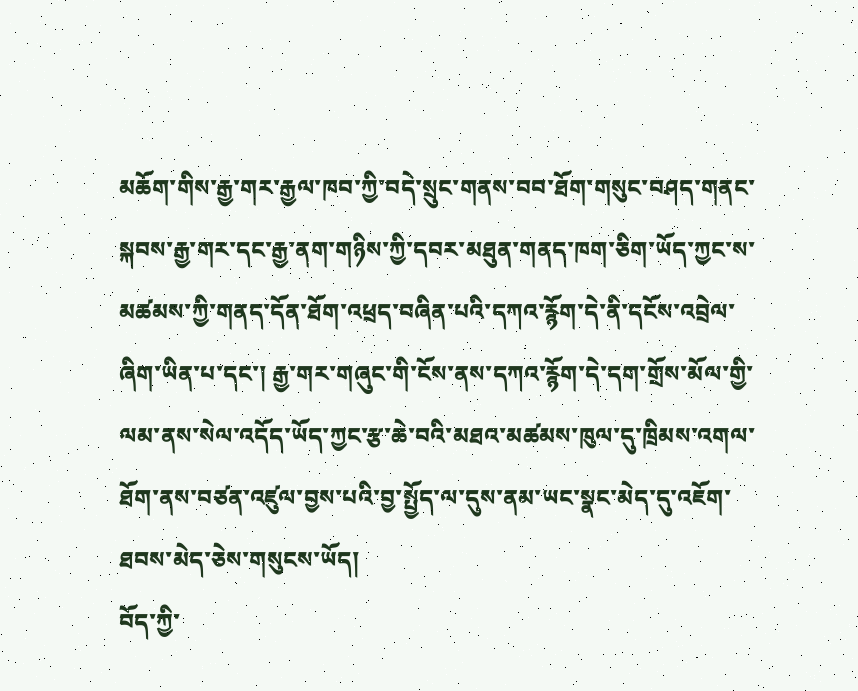མཆོག་གིས་རྒྱ་གར་རྒྱལ་ཁབ་ཀྱི་བདེ་སྲུང་གནས་བབ་ཐོག་གསུང་བཤད་གནང་སྐབས་རྒྱ་གར་དང་རྒྱ་ནག་གཉིས་ཀྱི་དབར་མཐུན་གནད་ཁག་ཅིག་ཡོད་ཀྱང་ས་མཚམས་ཀྱི་གནད་དོན་ཐོག་འཕྲད་བཞིན་པའི་དཀའ་རྙོག་དེ་ནི་དངོས་འབྲེལ་ཞིག་ཡིན་པ་དང་། རྒྱ་གར་གཞུང་གི་ངོས་ནས་དཀའ་རྙོག་དེ་དག་གྲོས་མོལ་གྱི་ལམ་ནས་སེལ་འདོད་ཡོད་ཀྱང་རྩ་ཆེ་བའི་མཐའ་མཚམས་ཁུལ་དུ་ཁྲིམས་འགལ་ཐོག་ནས་བཙན་འཛུལ་བྱས་པའི་བྱ་སྤྱོད་ལ་དུས་ནམ་ཡང་སྣང་མེད་དུ་འཇོག་ཐབས་མེད་ཅེས་གསུངས་ཡོད།
བོད་ཀྱི་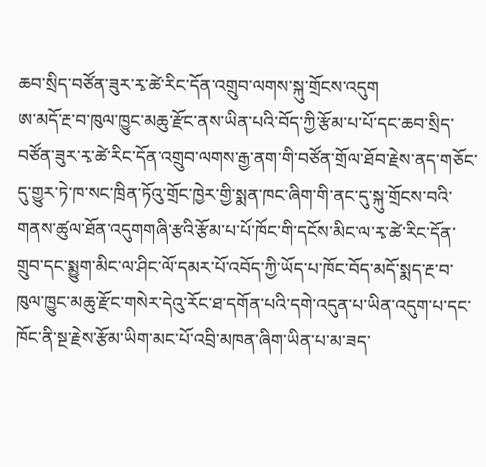ཆབ་སྲིད་བཙོན་ཟུར་རྭ་ཚེ་རིང་དོན་འགྲུབ་ལགས་སྐུ་གྲོངས་འདུག
ཨ་མདོ་རྔ་བ་ཁུལ་ཁྱུང་མཆུ་རྫོང་ནས་ཡིན་པའི་བོད་ཀྱི་རྩོམ་པ་པོ་དང་ཆབ་སྲིད་བཙོན་ཟུར་རྭ་ཚེ་རིང་དོན་འགྲུབ་ལགས་རྒྱ་ནག་གི་བཙོན་གྲོལ་ཐོབ་རྗེས་ནད་གཅོང་དུ་གྱུར་ཏེ་ཁ་སང་ཁྲིན་ཏོའུ་གྲོང་ཁྱེར་གྱི་སྨན་ཁང་ཞིག་གི་ནང་དུ་སྐུ་གྲོངས་བའི་གནས་ཚུལ་ཐོན་འདུགགཞི་རྩའི་རྩོམ་པ་པོ་ཁོང་གི་དངོས་མིང་ལ་རྭ་ཚེ་རིང་དོན་གྲུབ་དང་སྨྱུག་མིང་ལ་ཤིང་ལོ་དམར་པོ་འབོད་ཀྱི་ཡོད་པ་ཁོང་བོད་མདོ་སྨད་རྔ་བ་ཁུལ་ཁྱུང་མཆུ་རྫོང་གསེར་དེའུ་རོང་ཐ་དགོན་པའི་དགེ་འདུན་པ་ཡིན་འདུག་པ་དང་ཁོང་ནི་སྔ་རྗེས་རྩོམ་ཡིག་མང་པོ་འབྲི་མཁན་ཞིག་ཡིན་པ་མ་ཟད་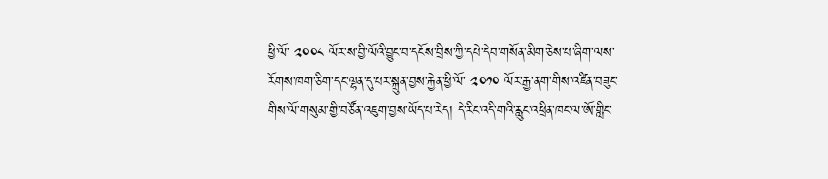ཕྱི་ལོ་ ༢༠༠༨ ལོར་ས་བྱི་ལོའི་བྱུང་བ་དངོས་བྲིས་ཀྱི་དཔེ་དེབ་གསོན་མིག་ཅེས་པ་ཞིག་ལས་རོགས་ཁག་ཅིག་དང་ལྷན་དུ་པར་སྐྲུན་བྱས་རྐྱེན་ཕྱི་ལོ་ ༢༠༡༠ ལོར་རྒྱ་ནག་གིས་འཛིན་བཟུང་གིས་ལོ་གསུམ་གྱི་བཙོན་འཇུག་བྱས་ཡོད་པ་རེད། དེ་རིང་འདི་གའི་རླུང་འཕྲིན་ཁང་ལ་ཨོ་གླིང་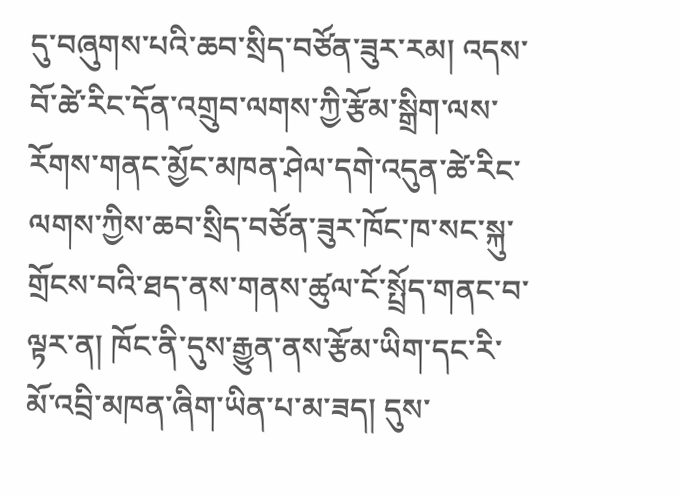དུ་བཞུགས་པའི་ཆབ་སྲིད་བཙོན་ཟུར་རམ། འདས་བོ་ཚེ་རིང་དོན་འགྲུབ་ལགས་ཀྱི་རྩོམ་སྒྲིག་ལས་རོགས་གནང་མྱོང་མཁན་ཤེལ་དགེ་འདུན་ཚེ་རིང་ལགས་ཀྱིས་ཆབ་སྲིད་བཙོན་ཟུར་ཁོང་ཁ་སང་སྐུ་གྲོངས་བའི་ཐད་ནས་གནས་ཚུལ་ངོ་སྤྲོད་གནང་བ་ལྟར་ན། ཁོང་ནི་དུས་རྒྱུན་ནས་རྩོམ་ཡིག་དང་རི་མོ་འབྲི་མཁན་ཞིག་ཡིན་པ་མ་ཟད། དུས་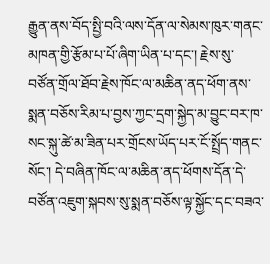རྒྱུན་ནས་བོད་སྤྱི་བའི་ལས་དོན་ལ་སེམས་ཁུར་གནང་མཁན་གྱི་རྩོམ་པ་པོ་ཞིག་ཡིན་པ་དང་། རྗེས་སུ་བཙོན་གྲོལ་ཐོབ་རྗེས་ཁོང་ལ་མཆིན་ནད་ཕོག་ནས་སྨན་བཅོས་རིམ་པ་བྱས་ཀྱང་དྲག་སྐྱེད་མ་བྱུང་བར་ཁ་སང་སྐུ་ཚེ་མ་ཟིན་པར་གྲོངས་ཡོད་པར་ངོ་སྤྲོད་གནང་སོང་། དེ་བཞིན་ཁོང་ལ་མཆིན་ནད་ཕོགས་དོན་དེ་བཙོན་འཇུག་སྐབས་སུ་སྨན་བཅོས་ལྟ་སྐྱོང་དང་བཟའ་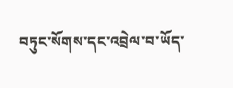བཏུང་སོགས་དང་འབྲེལ་བ་ཡོད་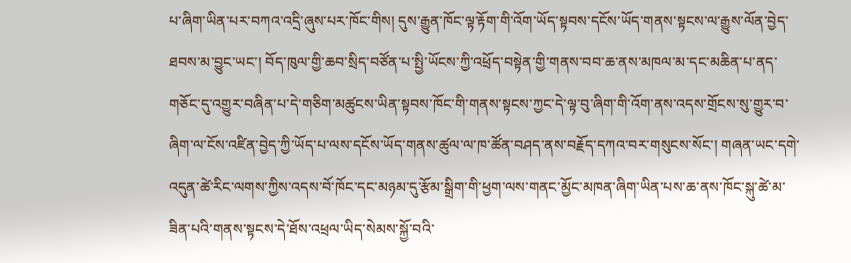པ་ཞིག་ཡིན་པར་བཀའ་འདྲི་ཞུས་པར་ཁོང་གིས། དུས་རྒྱུན་ཁོང་ལྟ་རྟོག་གི་འོག་ཡོད་སྟབས་དངོས་ཡོད་གནས་སྟངས་ལ་རྒྱུས་ལོན་བྱེད་ཐབས་མ་བྱུང་ཡང་། བོད་ཁུལ་གྱི་ཆབ་སྲིད་བཙོན་པ་སྤྱི་ཡོངས་ཀྱི་འཕྲོད་བསྟེན་གྱི་གནས་བབ་ཆ་ནས་མཁལ་མ་དང་མཆིན་པ་ནད་གཅོང་དུ་འགྱུར་བཞིན་པ་དེ་གཅིག་མཚུངས་ཡིན་སྟབས་ཁོང་གི་གནས་སྟངས་ཀྱང་དེ་ལྟ་བུ་ཞིག་གི་འོག་ནས་འདས་གྲོངས་སུ་གྱུར་བ་ཞིག་ལ་ངོས་འཛིན་བྱེད་ཀྱི་ཡོད་པ་ལས་དངོས་ཡོད་གནས་ཚུལ་ལ་ཁ་ཚོན་བཤད་ནས་བརྗོད་དཀའ་བར་གསུངས་སོང་། གཞན་ཡང་དགེ་འདུན་ཚེ་རིང་ལགས་ཀྱིས་འདས་བོ་ཁོང་དང་མཉམ་དུ་རྩོམ་སྒྲིག་གི་ཕྱག་ལས་གནང་མྱོང་མཁན་ཞིག་ཡིན་པས་ཆ་ནས་ཁོང་སྐུ་ཚེ་མ་ཟིན་པའི་གནས་སྟངས་དེ་ཐོས་འཕྲལ་ཡིད་སེམས་སྐྱོ་བའི་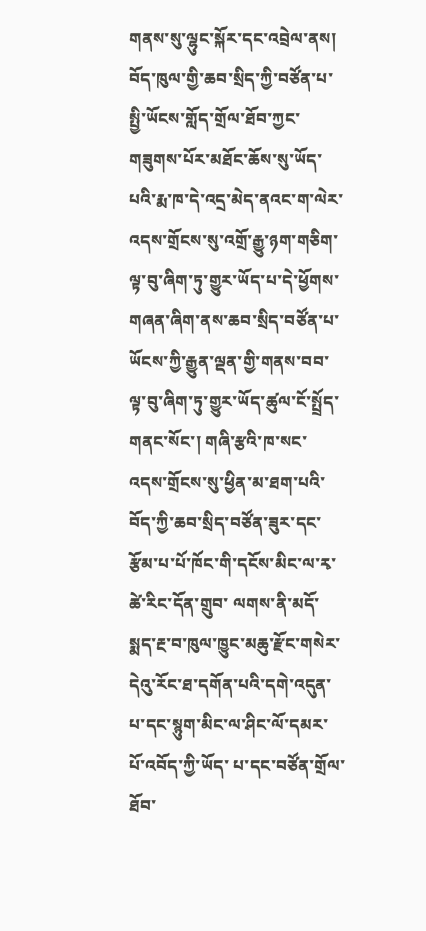གནས་སུ་ལྷུང་སྐོར་དང་འབྲེལ་ནས། བོད་ཁུལ་གྱི་ཆབ་སྲིད་ཀྱི་བཙོན་པ་སྤྱི་ཡོངས་གློད་གྲོལ་ཐོབ་ཀྱང་གཟུགས་པོར་མཐོང་ཆོས་སུ་ཡོད་པའི་རྨ་ཁ་དེ་འདྲ་མེད་ནའང་ག་ལེར་འདས་གྲོངས་སུ་འགྲོ་རྒྱུ་ཉག་གཅིག་ལྟ་བུ་ཞིག་ཏུ་གྱུར་ཡོད་པ་དེ་ཕྱོགས་གཞན་ཞིག་ནས་ཆབ་སྲིད་བཙོན་པ་ཡོངས་ཀྱི་རྒྱུན་ལྡན་གྱི་གནས་བབ་ལྟ་བུ་ཞིག་ཏུ་གྱུར་ཡོད་ཚུལ་ངོ་སྤྲོད་གནང་སོང་། གཞི་རྩའི་ཁ་སང་འདས་གྲོངས་སུ་ཕྱིན་མ་ཐག་པའི་བོད་ཀྱི་ཆབ་སྲིད་བཙོན་ཟུར་དང་རྩོམ་པ་པོ་ཁོང་གི་དངོས་མིང་ལ་རྭ་ཚེ་རིང་དོན་གྲུབ་ ལགས་ནི་མདོ་སྨད་རྔ་བ་ཁུལ་ཁྱུང་མཆུ་རྫོང་གསེར་དེའུ་རོང་ཐ་དགོན་པའི་དགེ་འདུན་པ་དང་སྙུག་མིང་ལ་ཤིང་ལོ་དམར་པོ་འབོད་ཀྱི་ཡོད་ པ་དང་བཙོན་གྲོལ་ཐོབ་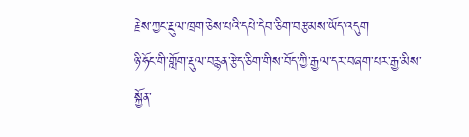རྗེས་ཀྱང་རྔུལ་ཁྲག་ཅེས་པའི་དཔེ་དེབ་ཅིག་བརྩམས་ཡོད་འདུག
ཉི་ཧོང་གི་གློག་རྡུལ་བརྙན་རྩེད་ཅིག་གིས་བོད་ཀྱི་རྒྱལ་དར་བཞག་པར་རྒྱ་མིས་སྐྱོན་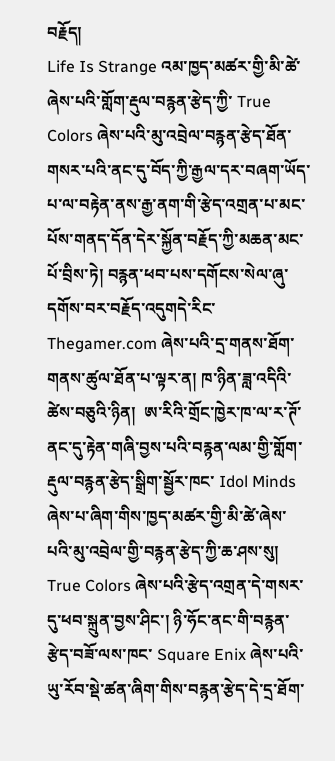བརྗོད།
Life Is Strange འམ་ཁྱད་མཚར་གྱི་མི་ཚེ་ཞེས་པའི་གློག་རྡུལ་བརྙན་རྩེད་ཀྱི་ True Colors ཞེས་པའི་མུ་འབྲེལ་བརྙན་རྩེད་ཐོན་གསར་པའི་ནང་དུ་བོད་ཀྱི་རྒྱལ་དར་བཞག་ཡོད་པ་ལ་བརྟེན་ནས་རྒྱ་ནག་གི་རྩེད་འགྲན་པ་མང་པོས་གནད་དོན་དེར་སྐྱོན་བརྗོད་ཀྱི་མཆན་མང་པོ་བྲིས་ཏེ། བརྙན་ཕབ་པས་དགོངས་སེལ་ཞུ་དགོས་བར་བརྗོད་འདུགདེ་རིང་ Thegamer.com ཞེས་པའི་དྲ་གནས་ཐོག་གནས་ཚུལ་ཐོན་པ་ལྟར་ན། ཁ་ཉིན་ཟླ་འདིའི་ཚེས་བཅུའི་ཉིན།  ཨ་རིའི་གྲོང་ཁྱེར་ཁ་ལ་ར་ཊོ་ནང་དུ་རྟེན་གཞི་བྱས་པའི་བརྙན་ལམ་གྱི་གློག་རྡུལ་བརྙན་རྩེད་སྒྲིག་སྦྱོར་ཁང་ Idol Minds ཞེས་པ་ཞིག་གིས་ཁྱད་མཚར་གྱི་མི་ཚེ་ཞེས་པའི་མུ་འབྲེལ་གྱི་བརྙན་རྩེད་ཀྱི་ཆ་ཤས་སུ། True Colors ཞེས་པའི་རྩེད་འགྲན་དེ་གསར་དུ་ཕབ་སྐྲུན་བྱས་ཤིང་། ཉི་ཧོང་ནང་གི་བརྙན་རྩེད་བཟོ་ལས་ཁང་ Square Enix ཞེས་པའི་ཡུ་རོབ་སྡེ་ཚན་ཞིག་གིས་བརྙན་རྩེད་དེ་དྲ་ཐོག་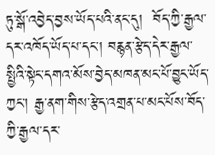ཏུ་སྒོ་འབྱེད་བྱས་ཡོད་པའི་ནང་དུ།  བོད་ཀྱི་རྒྱལ་དར་འཁོད་ཡོད་པ་དང་། བརྙན་རྩེད་དེར་རྒྱལ་སྤྱིའི་སྟེང་དགའ་མོས་བྱེད་མཁན་མང་པོ་བྱུང་ཡོད་ཀྱང་། རྒྱ་ནག་གིས་རྩེད་འགྲན་པ་མང་པོས་བོད་ཀྱི་རྒྱལ་དར་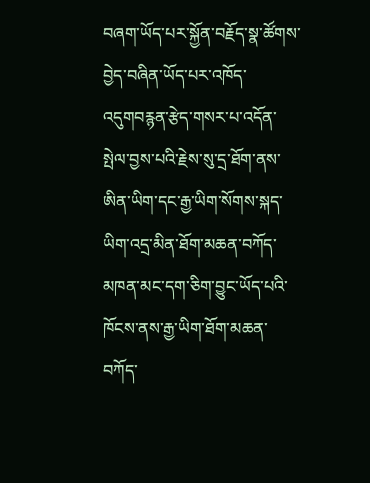བཞག་ཡོད་པར་སྐྱོན་བརྗོད་སྣ་ཚོགས་བྱེད་བཞིན་ཡོད་པར་འཁོད་འདུགབརྙན་རྩེད་གསར་པ་འདོན་སྤེལ་བྱས་པའི་རྗེས་སུ་དྲ་ཐོག་ནས་ཨིན་ཡིག་དང་རྒྱ་ཡིག་སོགས་སྐད་ཡིག་འདྲ་མིན་ཐོག་མཆན་བཀོད་མཁན་མང་དག་ཅིག་བྱུང་ཡོད་པའི་ཁོངས་ནས་རྒྱ་ཡིག་ཐོག་མཆན་བཀོད་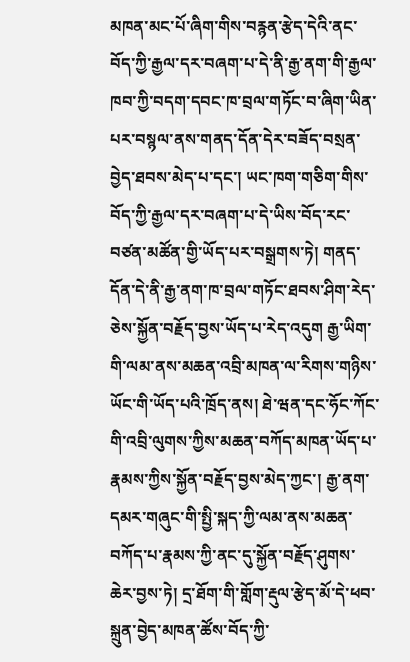མཁན་མང་པོ་ཞིག་གིས་བརྙན་རྩེད་དེའི་ནང་བོད་ཀྱི་རྒྱལ་དར་བཞག་པ་དེ་ནི་རྒྱ་ནག་གི་རྒྱལ་ཁབ་ཀྱི་བདག་དབང་ཁ་བྲལ་གཏོང་བ་ཞིག་ཡིན་པར་བསྙལ་ནས་གནད་དོན་དེར་བཟོད་བསྲན་བྱེད་ཐབས་མེད་པ་དང་། ཡང་ཁག་གཅིག་གིས་བོད་ཀྱི་རྒྱལ་དར་བཞག་པ་དེ་ཡིས་བོད་རང་བཙན་མཚོན་གྱི་ཡོད་པར་བསྒྲགས་ཏེ། གནད་དོན་དེ་ནི་རྒྱ་ནག་ཁ་བྲལ་གཏོང་ཐབས་ཤིག་རེད་ཅེས་སྐྱོན་བརྗོད་བྱས་ཡོད་པ་རེད་འདུག རྒྱ་ཡིག་གི་ལམ་ནས་མཆན་འབྲི་མཁན་ལ་རིགས་གཉིས་ཡོང་གི་ཡོད་པའི་ཁྲོད་ནས། ཐེ་ཝན་དང་ཧོང་ཀོང་གི་འབྲི་ལུགས་ཀྱིས་མཆན་བཀོད་མཁན་ཡོད་པ་རྣམས་ཀྱིས་སྐྱོན་བརྗོད་བྱས་མེད་ཀྱང་། རྒྱ་ནག་དམར་གཞུང་གི་སྤྱི་སྐད་ཀྱི་ལམ་ནས་མཆན་བཀོད་པ་རྣམས་ཀྱི་ནང་དུ་སྐྱོན་བརྗོད་ཤུགས་ཆེར་བྱས་ཏེ། དྲ་ཐོག་གི་གློག་རྡུལ་རྩེད་མོ་དེ་ཕབ་སྐྲུན་བྱེད་མཁན་ཚོས་བོད་ཀྱི་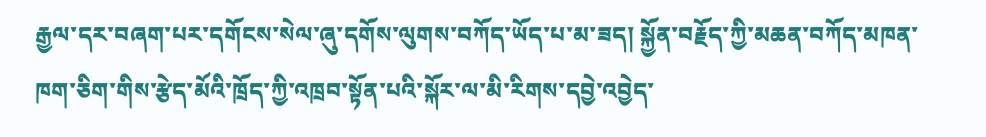རྒྱལ་དར་བཞག་པར་དགོངས་སེལ་ཞུ་དགོས་ལུགས་བཀོད་ཡོད་པ་མ་ཟད། སྐྱོན་བརྗོད་ཀྱི་མཆན་བཀོད་མཁན་ཁག་ཅིག་གིས་རྩེད་མོའི་ཁྲོད་ཀྱི་འཁྲབ་སྟོན་པའི་སྐོར་ལ་མི་རིགས་དབྱེ་འབྱེད་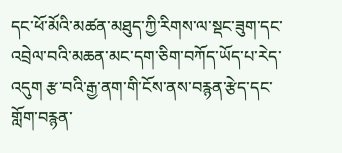དང་ཕོ་མོའི་མཚན་མཐུད་ཀྱི་རིགས་ལ་སྡང་ཟུག་དང་འབྲེལ་བའི་མཆན་མང་དག་ཅིག་བཀོད་ཡོད་པ་རེད་འདུག རྩ་བའི་རྒྱ་ནག་གི་ངོས་ནས་བརྙན་རྩེད་དང་གློག་བརྙན་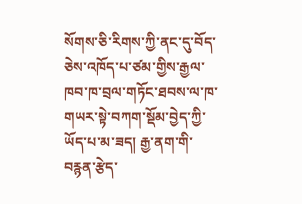སོགས་ཅི་རིགས་ཀྱི་ནང་དུ་བོད་ཅེས་འཁོད་པ་ཙམ་གྱིས་རྒྱལ་ཁབ་ཁ་བྲལ་གཏོང་ཐབས་ལ་ཁ་གཡར་སྟེ་བཀག་སྡོམ་བྱེད་ཀྱི་ཡོད་པ་མ་ཟད། རྒྱ་ནག་གི་བརྙན་རྩེད་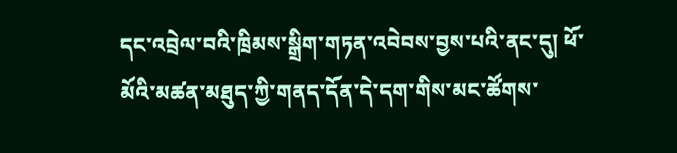དང་འབྲེལ་བའི་ཁྲིམས་སྒྲིག་གཏན་འབེབས་བྱས་པའི་ནང་དུ། ཕོ་མོའི་མཚན་མཐུད་ཀྱི་གནད་དོན་དེ་དག་གིས་མང་ཚོགས་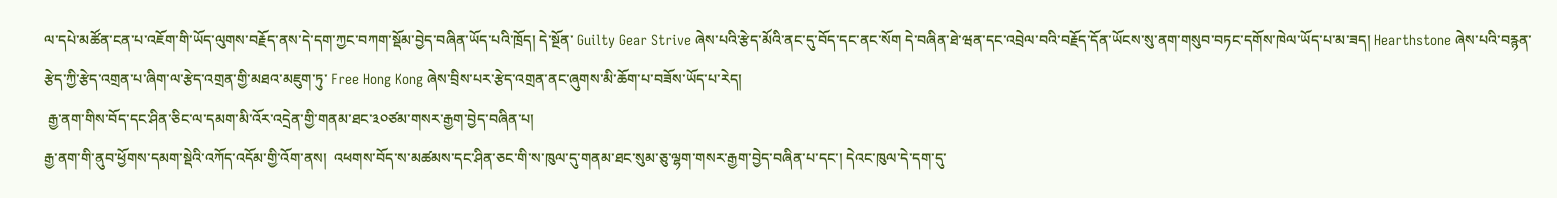ལ་དཔེ་མཚོན་ངན་པ་འཇོག་གི་ཡོད་ལུགས་བརྗོད་ནས་དེ་དག་ཀྱང་བཀག་སྡོམ་བྱེད་བཞིན་ཡོད་པའི་ཁྲོད། དེ་སྔོན་ Guilty Gear Strive ཞེས་པའི་རྩེད་མོའི་ནང་དུ་བོད་དང་ནང་སོག དེ་བཞིན་ཐེ་ཝན་དང་འབྲེལ་བའི་བརྗོད་དོན་ཡོངས་སུ་ནག་གསུབ་བཏང་དགོས་ཁེལ་ཡོད་པ་མ་ཟད། Hearthstone ཞེས་པའི་བརྙན་རྩེད་ཀྱི་རྩེད་འགྲན་པ་ཞིག་ལ་རྩེད་འགྲན་གྱི་མཐའ་མཇུག་ཏུ་ Free Hong Kong ཞེས་བྲིས་པར་རྩེད་འགྲན་ནང་ཞུགས་མི་ཆོག་པ་བཟོས་ཡོད་པ་རེད།
 རྒྱ་ནག་གིས་བོད་དང་ཤིན་ཅིང་ལ་དམག་མི་འོར་འདྲེན་གྱི་གནམ་ཐང་༣༠ཙམ་གསར་རྒྱག་བྱེད་བཞིན་པ།
རྒྱ་ནག་གི་ནུབ་ཕྱོགས་དམག་སྡེའི་འཀོད་འདོམ་གྱི་འོག་ནས།  འཕགས་བོད་ས་མཚམས་དང་ཤིན་ཅང་གི་ས་ཁུལ་དུ་གནམ་ཐང་སུམ་ཅུ་ལྷག་གསར་རྒྱག་བྱེད་བཞིན་པ་དང་། དེའང་ཁུལ་དེ་དག་དུ་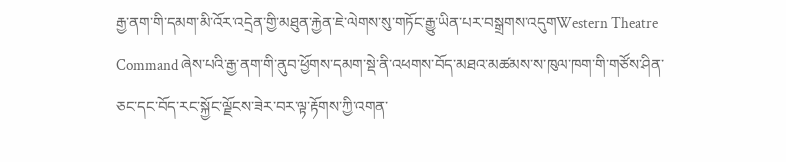རྒྱ་ནག་གི་དམག་མི་འོར་འདྲེན་གྱི་མཐུན་རྐྱེན་ཇེ་ལེགས་སུ་གཏོང་རྒྱུ་ཡིན་པར་བསྒྲགས་འདུགWestern Theatre Command ཞེས་པའི་རྒྱ་ནག་གི་ནུབ་ཕྱོགས་དམག་སྡེ་ནི་འཕགས་བོད་མཐའ་མཚམས་ས་ཁུལ་ཁག་གི་གཙོས་ཤིན་ཅང་དང་བོད་རང་སྐྱོང་ལྗོངས་ཟེར་བར་ལྟ་རྟོགས་ཀྱི་འགན་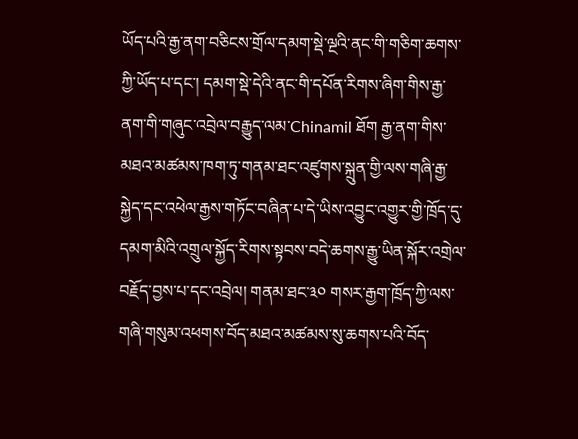ཡོད་པའི་རྒྱ་ནག་བཅིངས་གྲོལ་དམག་སྡེ་ལྔའི་ནང་གི་གཅིག་ཆགས་ཀྱི་ཡོད་པ་དང་། དམག་སྡེ་དེའི་ནང་གི་དཔོན་རིགས་ཞིག་གིས་རྒྱ་ནག་གི་གཞུང་འབྲེལ་བརྒྱུད་ལམ་Chinamil ཐོག རྒྱ་ནག་གིས་མཐའ་མཚམས་ཁག་ཏུ་གནམ་ཐང་འཛུགས་སྐྲུན་གྱི་ལས་གཞི་རྒྱ་སྐྱེད་དང་འཕེལ་རྒྱས་གཏོང་བཞིན་པ་དེ་ཡིས་འབྱུང་འགྱུར་གྱི་ཁྲོད་དུ་དམག་མིའི་འགྲུལ་སྐྱོད་རིགས་སྟབས་བདེ་ཆགས་རྒྱུ་ཡིན་སྐོར་འགྲེལ་བརྗོད་བྱས་པ་དང་འབྲེལ། གནམ་ཐང་༣༠ གསར་རྒྱག་ཁྲོད་ཀྱི་ལས་གཞི་གསུམ་འཕགས་བོད་མཐའ་མཚམས་སུ་ཆགས་པའི་བོད་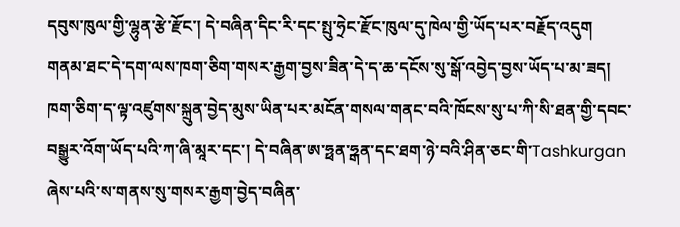དབུས་ཁུལ་གྱི་ལྷུན་རྩེ་རྫོང་། དེ་བཞིན་དིང་རི་དང་སྤུ་ཧྲེང་རྫོང་ཁུལ་དུ་ཁེལ་གྱི་ཡོད་པར་བརྗོད་འདུག གནམ་ཐང་དེ་དག་ལས་ཁག་ཅིག་གསར་རྒྱག་བྱས་ཟིན་དེ་ད་ཆ་དངོས་སུ་སྒོ་འབྱེད་བྱས་ཡོད་པ་མ་ཟད། ཁག་ཅིག་ད་ལྟ་འཛུགས་སྐྲུན་བྱེད་མུས་ཡིན་པར་མངོན་གསལ་གནང་བའི་ཁོངས་སུ་པ་ཀི་སི་ཐན་གྱི་དབང་བསྒྱུར་འོག་ཡོད་པའི་ཀ་ཞི་མཱར་དང་། དེ་བཞིན་ཨ་ཧྥན་ཧྒན་དང་ཐག་ཉེ་བའི་ཤིན་ཅང་གི་Tashkurgan ཞེས་པའི་ས་གནས་སུ་གསར་རྒྱག་བྱེད་བཞིན་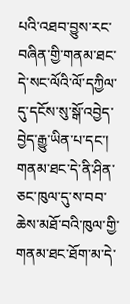པའི་འཐབ་བྱུས་རང་བཞིན་གྱི་གནམ་ཐང་དེ་སང་ལོའི་ལོ་དཀྱིལ་དུ་དངོས་སུ་སྒོ་འབྱེད་བྱེད་རྒྱུ་ཡིན་པ་དང་། གནམ་ཐང་དེ་ནི་ཤིན་ཅང་ཁུལ་དུ་ས་བབ་ཆེས་མཐོ་བའི་ཁུལ་གྱི་གནམ་ཐང་ཐོག་མ་དེ་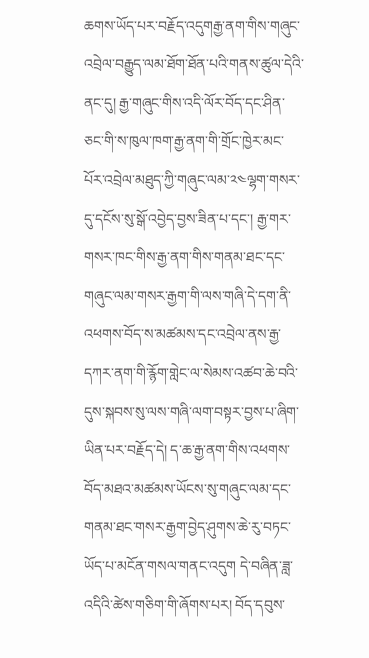ཆགས་ཡོད་པར་བརྗོད་འདུགརྒྱ་ནག་གིས་གཞུང་འབྲེལ་བརྒྱུད་ལམ་ཐོག་ཐོན་པའི་གནས་ཚུལ་དེའི་ནང་དུ། རྒྱ་གཞུང་གིས་འདི་ལོར་བོད་དང་ཤིན་ཅང་གི་ས་ཁུལ་ཁག་རྒྱ་ནག་གི་གྲོང་ཁྱེར་མང་པོར་འབྲེལ་མཐུད་ཀྱི་གཞུང་ལམ་༢༤ལྷག་གསར་དུ་དངོས་སུ་སྒོ་འབྱེད་བྱས་ཟིན་པ་དང་། རྒྱ་གར་གསར་ཁང་གིས་རྒྱ་ནག་གིས་གནམ་ཐང་དང་གཞུང་ལམ་གསར་རྒྱག་གི་ལས་གཞི་དེ་དག་ནི་འཕགས་བོད་ས་མཚམས་དང་འབྲེལ་ནས་རྒྱ་དཀར་ནག་གི་རྙོག་གླེང་ལ་སེམས་འཚབ་ཆེ་བའི་དུས་སྐབས་སུ་ལས་གཞི་ལག་བསྟར་བྱས་པ་ཞིག་ཡིན་པར་བརྗོད་དེ། ད་ཆ་རྒྱ་ནག་གིས་འཕགས་བོད་མཐའ་མཚམས་ཡོངས་སུ་གཞུང་ལམ་དང་གནམ་ཐང་གསར་རྒྱག་བྱེད་ཤུགས་ཆེ་རུ་བཏང་ཡོད་པ་མངོན་གསལ་གནང་འདུག དེ་བཞིན་ཟླ་འདིའི་ཚེས་གཅིག་གི་ཞོགས་པར། བོད་དབུས་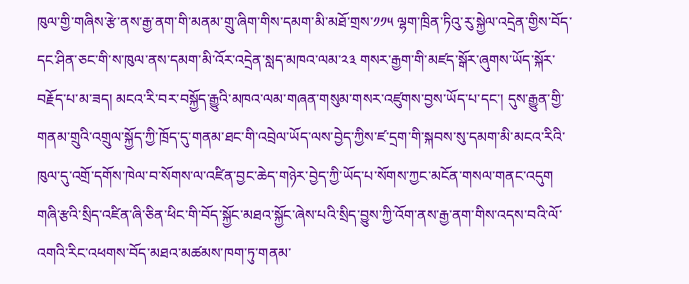ཁུལ་གྱི་གཞིས་རྩེ་ནས་རྒྱ་ནག་གི་མནམ་གྲུ་ཞིག་གིས་དམག་མི་མཐོ་གྲས་༡༡༥ ལྷག་ཁྲིན་ཏིའུ་རུ་སྐྱེལ་འདྲེན་གྱིས་བོད་དང་ཤིན་ཅང་གི་ས་ཁུལ་ནས་དམག་མི་འོར་འདྲེན་སླད་མཁའ་ལམ་༢༣ གསར་རྒྱག་གི་མཛད་སྒོར་ཞུགས་ཡོད་སྐོར་བརྗོད་པ་མ་ཟད། མངའ་རི་བར་བསྐྱོད་རྒྱུའི་མཁའ་ལམ་གཞན་གསུམ་གསར་འཛུགས་བྱས་ཡོད་པ་དང་། དུས་རྒྱུན་གྱི་གནམ་གྲུའི་འགྲུལ་སྐྱོད་ཀྱི་ཁྲོད་དུ་གནམ་ཐང་གི་འབྲེལ་ཡོད་ལས་བྱེད་ཀྱིས་ཛ་དྲག་གི་སྐབས་སུ་དམག་མི་མངའ་རིའི་ཁུལ་དུ་འགྲོ་དགོས་ཁེལ་བ་སོགས་ལ་འཛིན་བྱང་ཆེད་གཉེར་བྱེད་ཀྱི་ཡོད་པ་སོགས་ཀྱང་མངོན་གསལ་གནང་འདུག གཞི་རྩའི་སྲིད་འཛིན་ཞི་ཅིན་ཕིང་གི་བོད་སྐྱོང་མཐའ་སྐྱོང་ཞེས་པའི་སྲིད་བྱུས་ཀྱི་འོག་ནས་རྒྱ་ནག་གིས་འདས་བའི་ལོ་འགའི་རིང་འཕགས་བོད་མཐའ་མཚམས་ཁག་ཏུ་གནམ་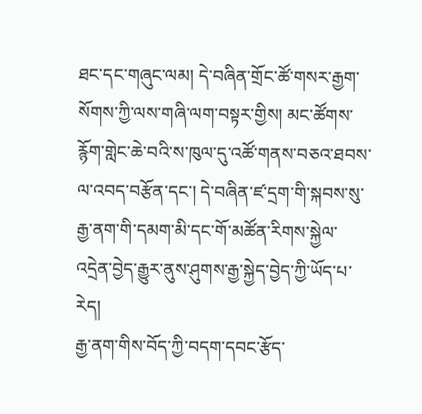ཐང་དང་གཞུང་ལམ། དེ་བཞིན་གྲོང་ཚོ་གསར་རྒྱག་སོགས་ཀྱི་ལས་གཞི་ལག་བསྟར་གྱིས། མང་ཚོགས་རྙོག་གླེང་ཆེ་བའི་ས་ཁུལ་དུ་འཚོ་གནས་བཅའ་ཐབས་ལ་འབད་བརྩོན་དང་། དེ་བཞིན་ཛ་དྲག་གི་སྐབས་སུ་རྒྱ་ནག་གི་དམག་མི་དང་གོ་མཚོན་རིགས་སྐྱེལ་འདྲེན་བྱེད་རྒྱུར་ནུས་ཤུགས་རྒྱ་སྐྱེད་བྱེད་ཀྱི་ཡོད་པ་རེད།
རྒྱ་ནག་གིས་བོད་ཀྱི་བདག་དབང་རྩོད་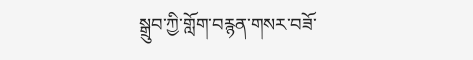སྒྲུབ་ཀྱི་གློག་བརྙན་གསར་བཟོ་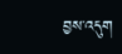བྱས་འདུག